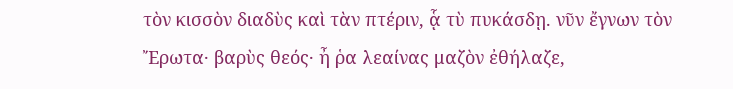τὸν κισσὸν διαδὺς καὶ τὰν πτέριν, ᾇ τὺ πυκάσδῃ. νῦν ἔγνων τὸν Ἔρωτα· βαρὺς θεός· ἦ ῥα λεαίνας μαζὸν ἐθήλαζε,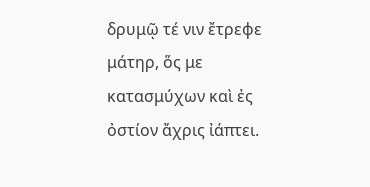δρυμῷ τέ νιν ἔτρεφε μάτηρ, ὅς με κατασμύχων καὶ ἐς ὀστίον ἄχρις ἰάπτει.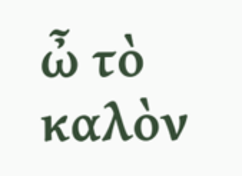ὦ τὸ καλὸν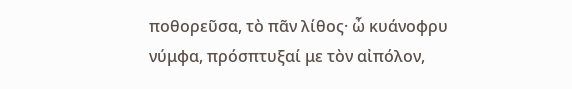ποθορεῦσα, τὸ πᾶν λίθος· ὦ κυάνοφρυ νύμφα, πρόσπτυξαί με τὸν αἰπόλον,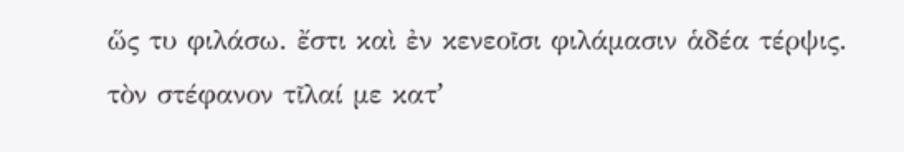ὥς τυ φιλάσω. ἔστι καὶ ἐν κενεοῖσι φιλάμασιν ἁδέα τέρψις. τὸν στέφανον τῖλαί με κατʼ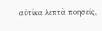αὐτίκα λεπτὰ ποησεῖς,